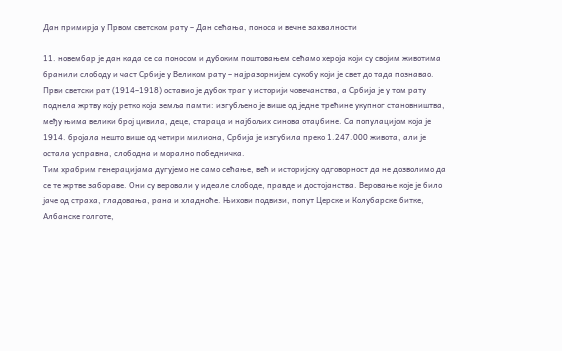Дан примирја у Првом светском рату – Дан сећања, поноса и вечне захвалности

11. новембар је дан када се са поносом и дубоким поштовањем сећамо хероја који су својим животима бранили слободу и част Србије у Великом рату – најразорнијем сукобу који је свет до тада познавао.
Први светски рат (1914–1918) оставио је дубок траг у историји човечанства, а Србија је у том рату поднела жртву коју ретко која земља памти: изгубљено је више од једне трећине укупног становништва, међу њима велики број цивила, деце, стараца и најбољих синова отаџбине. Са популацијом која је 1914. бројала нешто више од четири милиона, Србија је изгубила преко 1.247.000 живота, али је остала усправна, слободна и морално победничка.
Тим храбрим генерацијама дугујемо не само сећање, већ и историјску одговорност да не дозволимо да се те жртве забораве. Они су веровали у идеале слободе, правде и достојанства. Веровање које је било јаче од страха, гладовања, рана и хладноће. Њихови подвизи, попут Церске и Колубарске битке, Албанске голготе,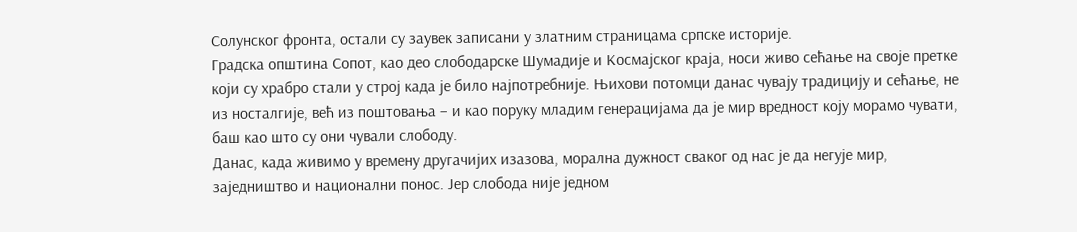Солунског фронта, остали су заувек записани у златним страницама српске историје.
Градска општина Сопот, као део слободарске Шумадије и Космајског краја, носи живо сећање на своје претке који су храбро стали у строј када је било најпотребније. Њихови потомци данас чувају традицију и сећање, не из носталгије, већ из поштовања – и као поруку младим генерацијама да је мир вредност коју морамо чувати, баш као што су они чували слободу.
Данас, када живимо у времену другачијих изазова, морална дужност сваког од нас је да негује мир, заједништво и национални понос. Јер слобода није једном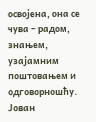освојена, она се чува – радом, знањем, узајамним поштовањем и одговорношћу.
Јован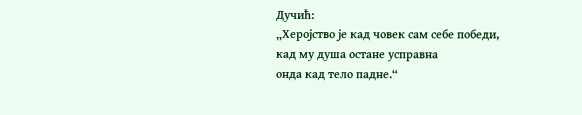Дучић:
„Херојство је кад човек сам себе победи,
кад му душа остане усправна
онда кад тело падне.“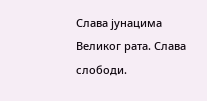Слава јунацима Великог рата. Слава слободи.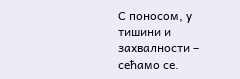С поносом, у тишини и захвалности – сећамо се.